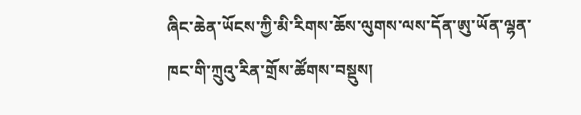ཞིང་ཆེན་ཡོངས་ཀྱི་མི་རིགས་ཆོས་ལུགས་ལས་དོན་ཨུ་ཡོན་ལྷན་ཁང་གི་ཀྲུའུ་རིན་གྲོས་ཚོགས་བསྡུས།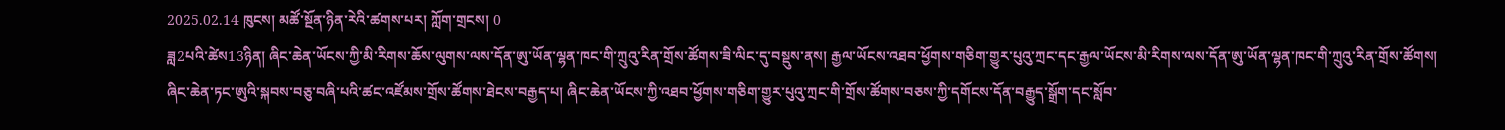2025.02.14 ཁུངས། མཚོ་སྔོན་ཉིན་རེའི་ཚགས་པར། ཀློག་གྲངས། 0
ཟླ2པའི་ཚེས13ཉིན། ཞིང་ཆེན་ཡོངས་ཀྱི་མི་རིགས་ཆོས་ལུགས་ལས་དོན་ཨུ་ཡོན་ལྷན་ཁང་གི་ཀྲུའུ་རིན་གྲོས་ཚོགས་ཟི་ལིང་དུ་བསྡུས་ནས། རྒྱལ་ཡོངས་འཐབ་ཕྱོགས་གཅིག་གྱུར་པུའུ་ཀྲང་དང་རྒྱལ་ཡོངས་མི་རིགས་ལས་དོན་ཨུ་ཡོན་ལྷན་ཁང་གི་ཀྲུའུ་རིན་གྲོས་ཚོགས། ཞིང་ཆེན་ཏང་ཨུའི་སྐབས་བཅུ་བཞི་པའི་ཚང་འཛོམས་གྲོས་ཚོགས་ཐེངས་བརྒྱད་པ། ཞིང་ཆེན་ཡོངས་ཀྱི་འཐབ་ཕྱོགས་གཅིག་གྱུར་པུའུ་ཀྲང་གི་གྲོས་ཚོགས་བཅས་ཀྱི་དགོངས་དོན་བརྒྱུད་སྒྲོག་དང་སློབ་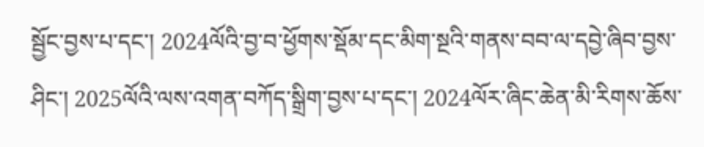སྦྱོང་བྱས་པ་དང་། 2024ལོའི་བྱ་བ་ཕྱོགས་སྡོམ་དང་མིག་སྔའི་གནས་བབ་ལ་དབྱེ་ཞིབ་བྱས་ཤིང་། 2025ལོའི་ལས་འགན་བཀོད་སྒྲིག་བྱས་པ་དང་། 2024ལོར་ཞིང་ཆེན་མི་རིགས་ཆོས་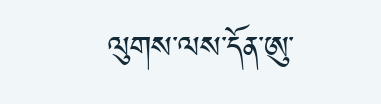ལུགས་ལས་དོན་ཨུ་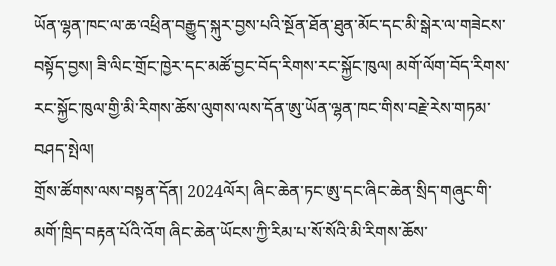ཡོན་ལྷན་ཁང་ལ་ཆ་འཕྲིན་བརྒྱུད་སྐུར་བྱས་པའི་སྔོན་ཐོན་ཐུན་མོང་དང་མི་སྒེར་ལ་གཟེངས་བསྟོད་བྱས། ཟི་ལིང་གྲོང་ཁྱེར་དང་མཚོ་བྱང་བོད་རིགས་རང་སྐྱོང་ཁུལ། མགོ་ལོག་བོད་རིགས་རང་སྐྱོང་ཁུལ་གྱི་མི་རིགས་ཆོས་ལུགས་ལས་དོན་ཨུ་ཡོན་ལྷན་ཁང་གིས་བརྗེ་རེས་གཏམ་བཤད་སྤེལ།
གྲོས་ཚོགས་ལས་བསྟན་དོན། 2024ལོར། ཞིང་ཆེན་ཏང་ཨུ་དང་ཞིང་ཆེན་སྲིད་གཞུང་གི་མགོ་ཁྲིད་བརྟན་པོའི་འོག ཞིང་ཆེན་ཡོངས་ཀྱི་རིམ་པ་སོ་སོའི་མི་རིགས་ཆོས་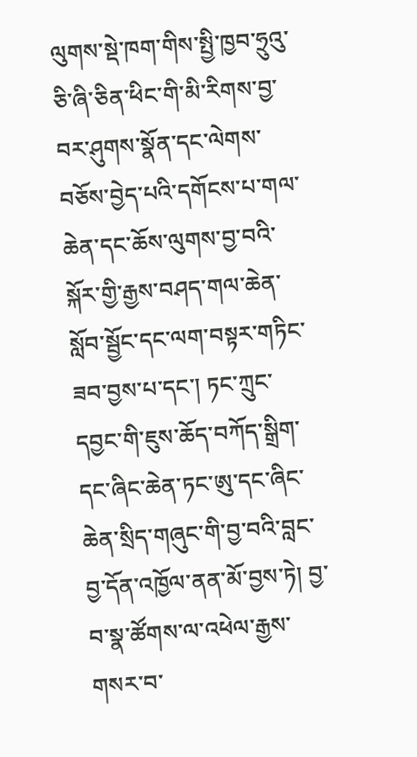ལུགས་སྡེ་ཁག་གིས་སྤྱི་ཁྱབ་ཧྲུའུ་ཅི་ཞི་ཅིན་ཕིང་གི་མི་རིགས་བྱ་བར་ཤུགས་སྣོན་དང་ལེགས་བཅོས་བྱེད་པའི་དགོངས་པ་གལ་ཆེན་དང་ཆོས་ལུགས་བྱ་བའི་སྐོར་གྱི་རྒྱས་བཤད་གལ་ཆེན་སློབ་སྦྱོང་དང་ལག་བསྟར་གཏིང་ཟབ་བྱས་པ་དང་། ཏང་ཀྲུང་དབྱང་གི་ཇུས་ཆོད་བཀོད་སྒྲིག་དང་ཞིང་ཆེན་ཏང་ཨུ་དང་ཞིང་ཆེན་སྲིད་གཞུང་གི་བྱ་བའི་བླང་བྱ་དོན་འཁྱོལ་ནན་མོ་བྱས་ཏེ། བྱ་བ་སྣ་ཚོགས་ལ་འཕེལ་རྒྱས་གསར་བ་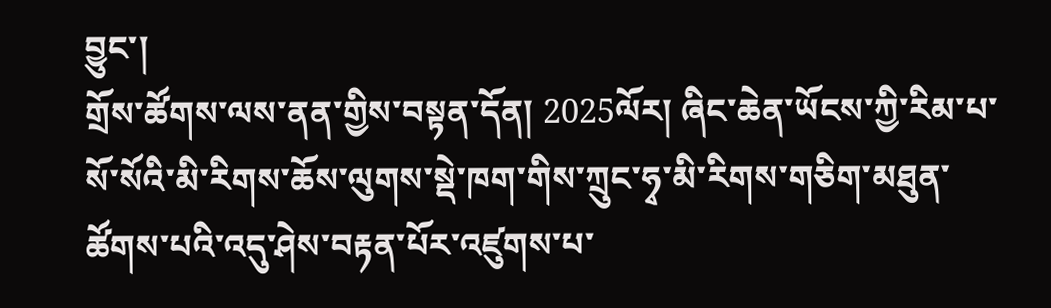བྱུང་།
གྲོས་ཚོགས་ལས་ནན་གྱིས་བསྟན་དོན། 2025ལོར། ཞིང་ཆེན་ཡོངས་ཀྱི་རིམ་པ་སོ་སོའི་མི་རིགས་ཆོས་ལུགས་སྡེ་ཁག་གིས་ཀྲུང་ཧྭ་མི་རིགས་གཅིག་མཐུན་ཚོགས་པའི་འདུ་ཤེས་བརྟན་པོར་འཛུགས་པ་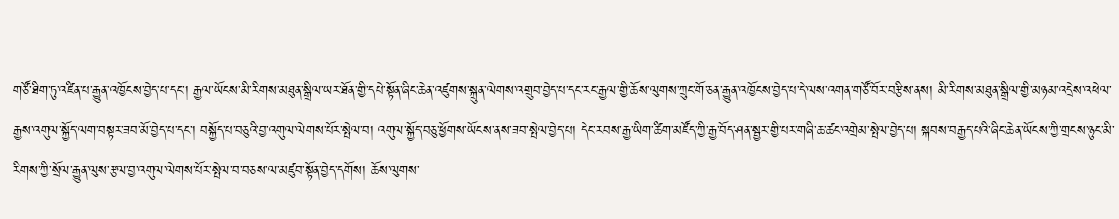གཙོ་ཐིག་ཏུ་འཛིན་པ་རྒྱུན་འཁྱོངས་བྱེད་པ་དང་། རྒྱལ་ཡོངས་མི་རིགས་མཐུན་སྒྲིལ་ཡར་ཐོན་གྱི་དཔེ་སྟོན་ཞིང་ཆེན་འཛུགས་སྐྲུན་ལེགས་འགྲུབ་བྱེད་པ་དང་རང་རྒྱལ་གྱི་ཆོས་ལུགས་ཀྲུང་གོ་ཅན་རྒྱུན་འཁྱོངས་བྱེད་པ་དེ་ལས་འགན་གཙོ་བོར་བརྩིས་ནས། མི་རིགས་མཐུན་སྒྲིལ་གྱི་མཉམ་འདྲེས་འཕེལ་རྒྱས་འགུལ་སྐྱོད་ལག་བསྟར་ཟབ་མོ་བྱེད་པ་དང་། བསྐྱོད་པ་བཅུའི་བྱ་འགུལ་ལེགས་པོར་སྤེལ་བ། འགུལ་སྐྱོད་བཅུ་ཕྱོགས་ཡོངས་ནས་ཟབ་སྤེལ་བྱེད་པ། དེང་རབས་རྒྱ་ཡིག་ཚིག་མཛོད་ཀྱི་རྒྱ་བོད་ཤན་སྦྱར་གྱི་པར་གཞི་ཆ་ཚང་འགྲེམ་སྤེལ་བྱེད་པ། སྐབས་བརྒྱད་པའི་ཞིང་ཆེན་ཡོངས་ཀྱི་གྲངས་ཉུང་མི་རིགས་ཀྱི་སྲོལ་རྒྱུན་ལུས་རྩལ་བྱ་འགུལ་ལེགས་པོར་སྤེལ་བ་བཅས་ལ་མཛུབ་སྟོན་བྱེད་དགོས། ཆོས་ལུགས་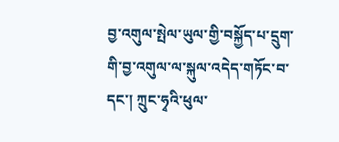བྱ་འགུལ་སྤེལ་ཡུལ་གྱི་བསྐྱོད་པ་དྲུག་གི་བྱ་འགུལ་ལ་སྐུལ་འདེད་གཏོང་བ་དང་། ཀྲུང་ཧྭའི་ཕུལ་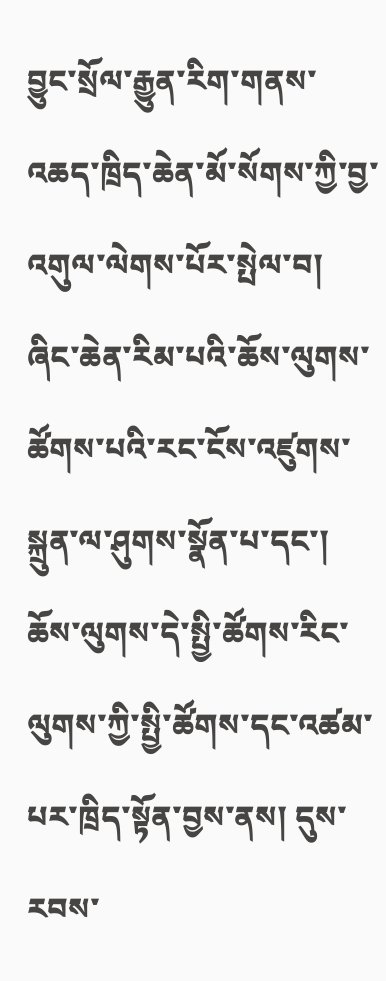བྱུང་སྲོལ་རྒྱུན་རིག་གནས་འཆད་ཁྲིད་ཆེན་མོ་སོགས་ཀྱི་བྱ་འགུལ་ལེགས་པོར་སྤེལ་བ། ཞིང་ཆེན་རིམ་པའི་ཆོས་ལུགས་ཚོགས་པའི་རང་ངོས་འཛུགས་སྐྲུན་ལ་ཤུགས་སྣོན་པ་དང་།  ཆོས་ལུགས་དེ་སྤྱི་ཚོགས་རིང་ལུགས་ཀྱི་སྤྱི་ཚོགས་དང་འཚམ་པར་ཁྲིད་སྟོན་བྱས་ནས། དུས་རབས་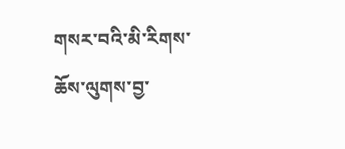གསར་བའི་མི་རིགས་ཆོས་ལུགས་བྱ་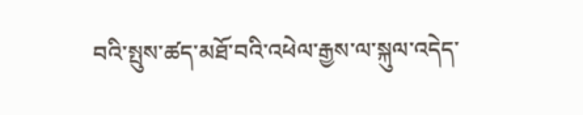བའི་སྤུས་ཚད་མཐོ་བའི་འཕེལ་རྒྱས་ལ་སྐུལ་འདེད་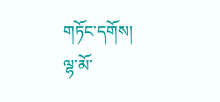གཏོང་དགོས།
ལྷ་མོ་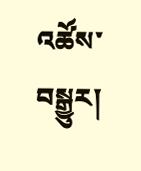འཚོས་བསྒྱུར།